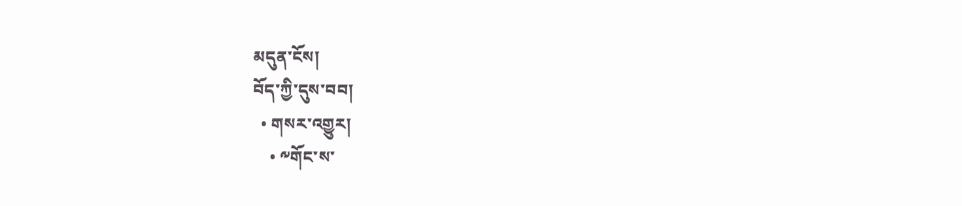མདུན་ངོས།
བོད་ཀྱི་དུས་བབ།
  • གསར་འགྱུར།
    • ༸གོང་ས་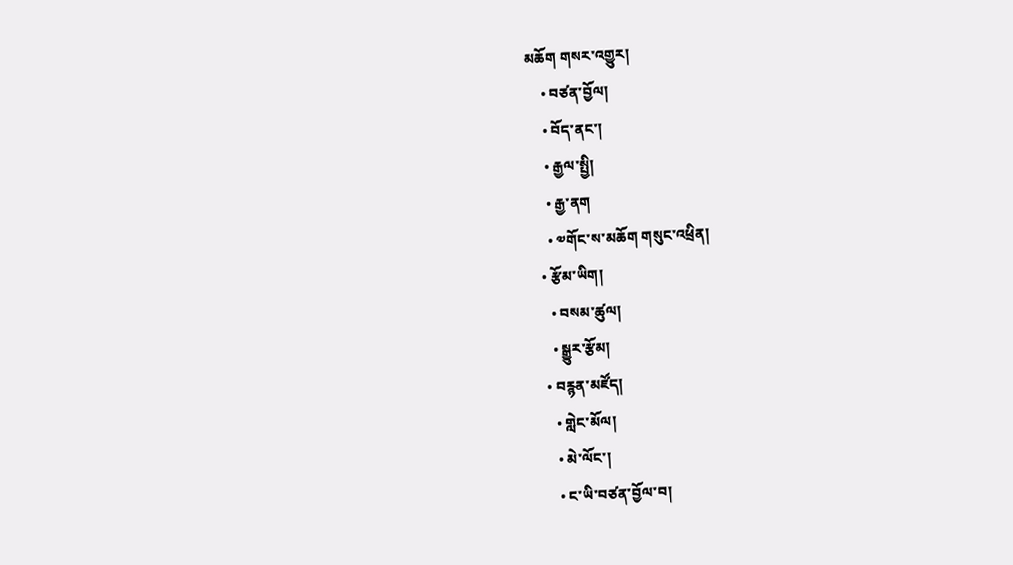མཆོག གསར་འགྱུར།
    • བཙན་བྱོལ།
    • བོད་ནང་།
    • རྒྱལ་སྤྱི།
    • རྒྱ་ནག
    • ༧གོང་ས་མཆོག གསུང་འཕྲིན།
  • རྩོམ་ཡིག།
    • བསམ་ཚུལ།
    • སྒྱུར་རྩོམ།
  • བརྙན་མཛོད།
    • གླེང་མོལ།
    • མེ་ལོང་།
    • ང་ཡི་བཙན་བྱོལ་བ།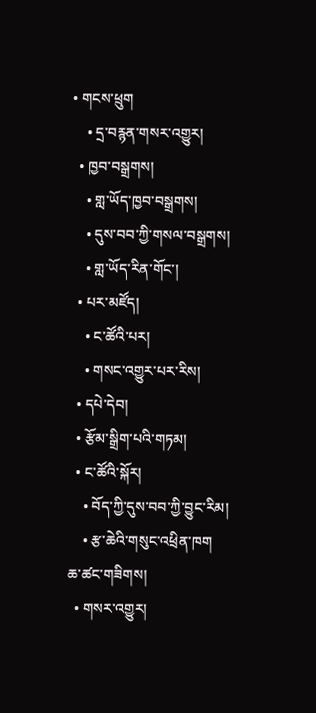• གངས་ཕྲུག
    • དྲ་བརྙན་གསར་འགྱུར།
  • ཁྱབ་བསྒྲགས།
    • གླ་ཡོད་ཁྱབ་བསྒྲགས།
    • དུས་བབ་ཀྱི་གསལ་བསྒྲགས།
    • གླ་ཡོད་རིན་གོང་།
  • པར་མཛོད།
    • ང་ཚོའི་པར།
    • གསང་འགྱུར་པར་རིས།
  • དཔེ་དེབ།
  • རྩོམ་སྒྲིག་པའི་གཏམ།
  • ང་ཚོའི་སྐོར།
    • བོད་ཀྱི་དུས་བབ་ཀྱི་བྱུང་རིམ།
    • རྩ་ཆེའི་གསུང་འཕྲིན་ཁག
ཆ་ཚང་གཟིགས།
  • གསར་འགྱུར།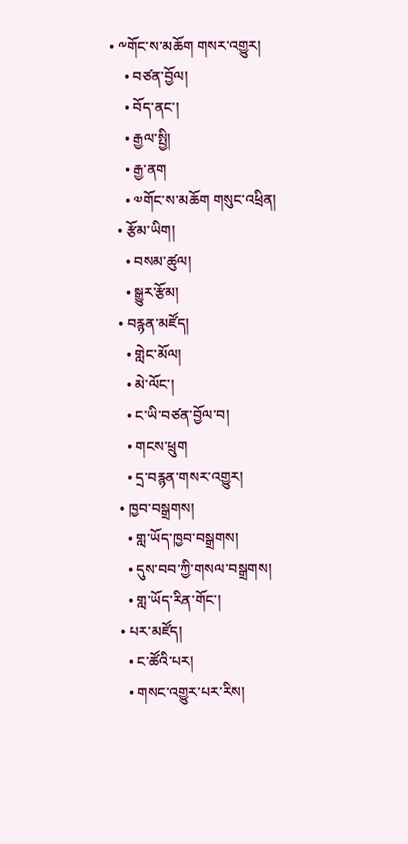• ༸གོང་ས་མཆོག གསར་འགྱུར།
    • བཙན་བྱོལ།
    • བོད་ནང་།
    • རྒྱལ་སྤྱི།
    • རྒྱ་ནག
    • ༧གོང་ས་མཆོག གསུང་འཕྲིན།
  • རྩོམ་ཡིག།
    • བསམ་ཚུལ།
    • སྒྱུར་རྩོམ།
  • བརྙན་མཛོད།
    • གླེང་མོལ།
    • མེ་ལོང་།
    • ང་ཡི་བཙན་བྱོལ་བ།
    • གངས་ཕྲུག
    • དྲ་བརྙན་གསར་འགྱུར།
  • ཁྱབ་བསྒྲགས།
    • གླ་ཡོད་ཁྱབ་བསྒྲགས།
    • དུས་བབ་ཀྱི་གསལ་བསྒྲགས།
    • གླ་ཡོད་རིན་གོང་།
  • པར་མཛོད།
    • ང་ཚོའི་པར།
    • གསང་འགྱུར་པར་རིས།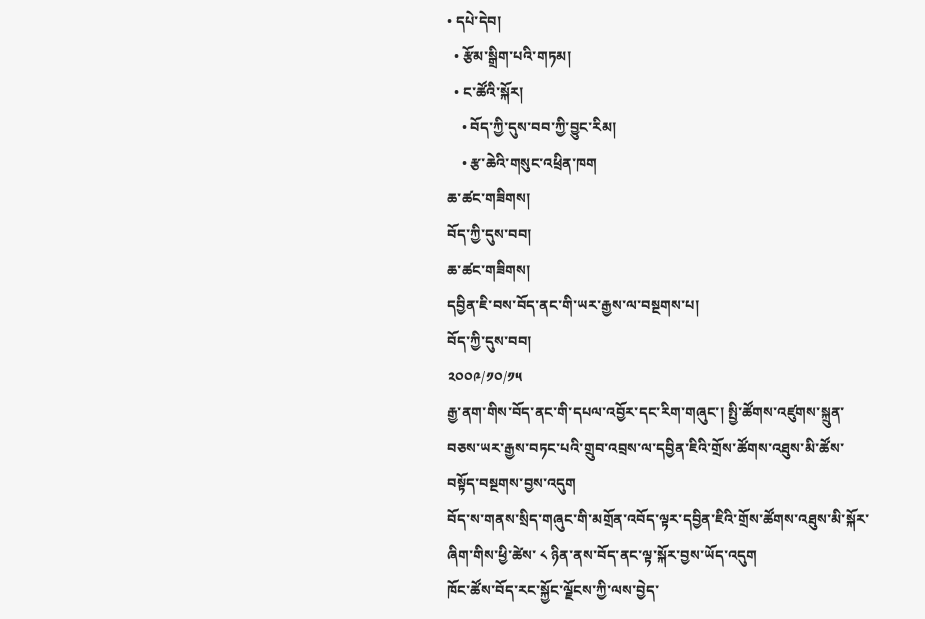• དཔེ་དེབ།
  • རྩོམ་སྒྲིག་པའི་གཏམ།
  • ང་ཚོའི་སྐོར།
    • བོད་ཀྱི་དུས་བབ་ཀྱི་བྱུང་རིམ།
    • རྩ་ཆེའི་གསུང་འཕྲིན་ཁག
ཆ་ཚང་གཟིགས།
བོད་ཀྱི་དུས་བབ།
ཆ་ཚང་གཟིགས།
དབྱིན་ཇི་བས་བོད་ནང་གི་ཡར་རྒྱས་ལ་བསྔགས་པ།
བོད་ཀྱི་དུས་བབ།
༢༠༠༩/༡༠/༡༥
རྒྱ་ནག་གིས་བོད་ནང་གི་དཔལ་འབྱོར་དང་རིག་གཞུང་། སྤྱི་ཚོགས་འཛུགས་སྐྲུན་བཅས་ཡར་རྒྱས་བཏང་པའི་གྲུབ་འབྲས་ལ་དབྱིན་ཇིའི་གྲོས་ཚོགས་འཐུས་མི་ཚོས་བསྟོད་བསྔགས་བྱས་འདུག
བོད་ས་གནས་སྲིད་གཞུང་གི་མགྲོན་འབོད་ལྟར་དབྱིན་ཇིའི་གྲོས་ཚོགས་འཐུས་མི་སྐོར་ཞིག་གིས་ཕྱི་ཚེས་ ༨ ཉིན་ནས་བོད་ནང་ལྟ་སྐོར་བྱས་ཡོད་འདུག
ཁོང་ཚོས་བོད་རང་སྐྱོང་ལྗོངས་ཀྱི་ལས་བྱེད་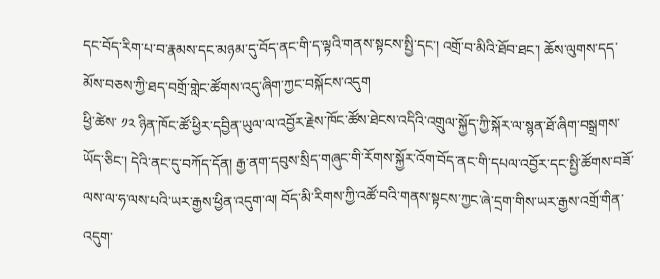དང་བོད་རིག་པ་བ་རྣམས་དང་མཉམ་དུ་བོད་ནང་གི་ད་ལྟའི་གནས་སྟངས་སྤྱི་དང་། འགྲོ་བ་མིའི་ཐོབ་ཐང་། ཆོས་ལུགས་དད་མོས་བཅས་ཀྱི་ཐད་བགྲོ་གླེང་ཚོགས་འདུ་ཞིག་ཀྱང་བསྐོངས་འདུག
ཕྱི་ཚེས་ ༡༢ ཉིན་ཁོང་ཚོ་ཕྱིར་དབྱིན་ཡུལ་ལ་འབྱོར་རྗེས་ཁོང་ཚོས་ཐེངས་འདིའི་འགྲུལ་སྐྱོད་ཀྱི་སྐོར་ལ་སྙན་ཐོ་ཞིག་བསྒྲགས་ཡོད་ཅིང་། དེའི་ནང་དུ་བཀོད་དོན། རྒྱ་ནག་དབུས་སྲིད་གཞུང་གི་རོགས་སྐྱོར་འོག་བོད་ནང་གི་དཔལ་འབྱོར་དང་སྤྱི་ཚོགས་བཟོ་ལས་ལ་ཧ་ལས་པའི་ཡར་རྒྱས་ཕྱིན་འདུག་ལ། བོད་མི་རིགས་ཀྱི་འཚོ་བའི་གནས་སྟངས་ཀྱང་ཞེ་དྲག་གིས་ཡར་རྒྱས་འགྲོ་གིན་འདུག་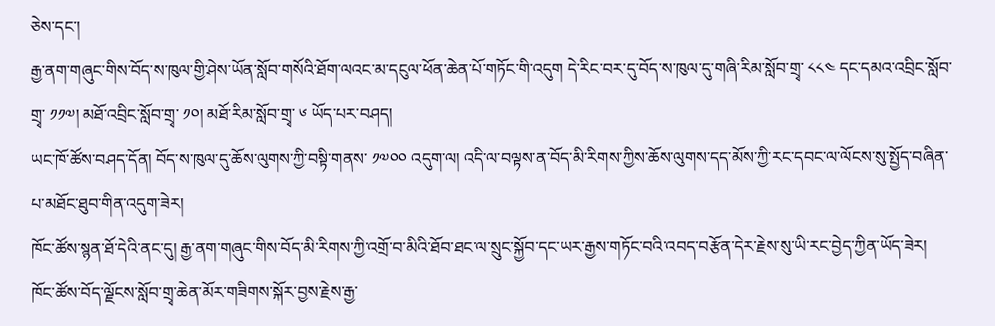ཅེས་དང་།
རྒྱ་ནག་གཞུང་གིས་བོད་ས་ཁུལ་གྱི་ཤེས་ཡོན་སློབ་གསོའི་ཐོག་ལའང་མ་དངུལ་ཕོན་ཆེན་པོ་གཏོང་གི་འདུག དེ་རིང་བར་དུ་བོད་ས་ཁུལ་དུ་གཞི་རིམ་སློབ་གྲྭ་ ༨༨༤ དང་དམའ་འབྲིང་སློབ་གྲྭ་ ༡༡༧། མཐོ་འབྲིང་སློབ་གྲྭ་ ༡༠། མཐོ་རིམ་སློབ་གྲྭ་ ༦ ཡོད་པར་བཤད།
ཡང་ཁོ་ཚོས་བཤད་དོན། བོད་ས་ཁུལ་དུ་ཆོས་ལུགས་ཀྱི་བསྟི་གནས་ ༡༧༠༠ འདུག་ལ། འདི་ལ་བལྟས་ན་བོད་མི་རིགས་ཀྱིས་ཆོས་ལུགས་དད་མོས་ཀྱི་རང་དབང་ལ་ལོངས་སུ་སྤྱོད་བཞིན་པ་མཐོང་ཐུབ་གིན་འདུག་ཟེར།
ཁོང་ཚོས་སྙན་ཐོ་དེའི་ནང་དུ། རྒྱ་ནག་གཞུང་གིས་བོད་མི་རིགས་ཀྱི་འགྲོ་བ་མིའི་ཐོབ་ཐང་ལ་སྲུང་སྐྱོབ་དང་ཡར་རྒྱས་གཏོང་བའི་འབད་བརྩོན་དེར་རྗེས་སུ་ཡི་རང་བྱེད་ཀྱིན་ཡོད་ཟེར།
ཁོང་ཚོས་བོད་ལྗོངས་སློབ་གྲྭ་ཆེན་མོར་གཟིགས་སྐོར་བྱས་རྗེས་རྒྱ་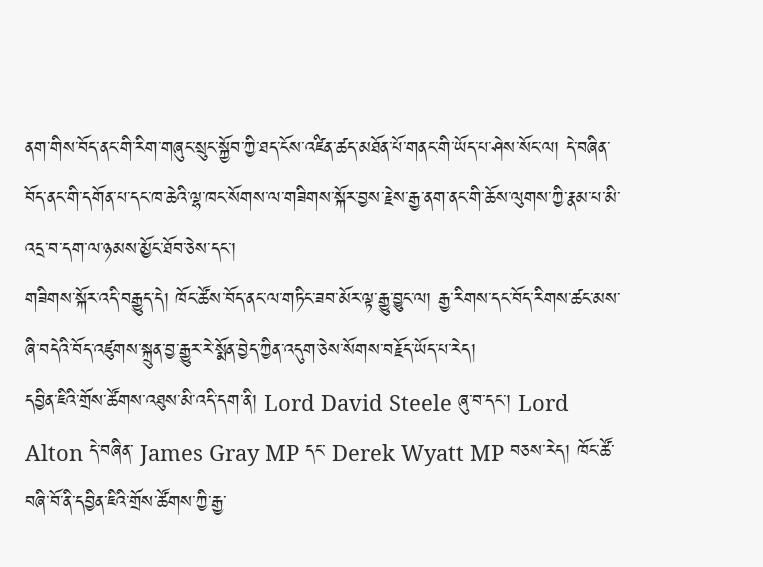ནག་གིས་བོད་ནང་གི་རིག་གཞུང་སྲུང་སྐྱོབ་ཀྱི་ཐད་ངོས་འཛིན་ཚད་མཐོན་པོ་གནང་གི་ཡོད་པ་ཤེས་སོང་ལ། དེ་བཞིན་བོད་ནང་གི་དགོན་པ་དང་ཁ་ཆེའི་ལྷ་ཁང་སོགས་ལ་གཟིགས་སྐོར་བྱས་རྗེས་རྒྱ་ནག་ནང་གི་ཆོས་ལུགས་ཀྱི་རྣམ་པ་མི་འདྲ་བ་དག་ལ་ཉམས་མྱོང་ཐོབ་ཅེས་དང་།
གཟིགས་སྐོར་འདི་བརྒྱུད་དེ། ཁོང་ཚོས་བོད་ནང་ལ་གཏིང་ཟབ་མོར་ལྟ་རྒྱུ་བྱུང་ལ། རྒྱ་རིགས་དང་བོད་རིགས་ཚང་མས་ཞི་བདེའི་བོད་འཛུགས་སྐྲུན་བྱ་རྒྱུར་རེ་སྨོན་བྱེད་ཀྱིན་འདུག་ཅེས་སོགས་བརྗོད་ཡོད་པ་རེད།
དབྱིན་ཇིའི་གྲོས་ཚོགས་འཐུས་མི་འདི་དག་ནི། Lord David Steele ཞུ་བ་དང་། Lord Alton དེ་བཞིན་ James Gray MP དང་ Derek Wyatt MP བཅས་རེད། ཁོང་ཚོ་བཞི་བོ་ནི་དབྱིན་ཇིའི་གྲོས་ཚོགས་ཀྱི་རྒྱ་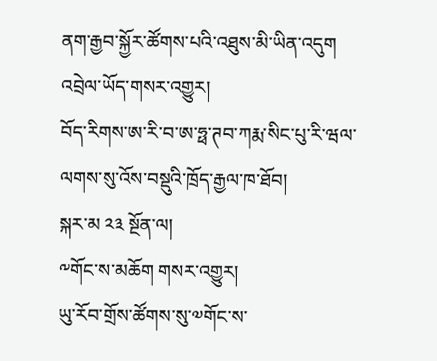ནག་རྒྱབ་སྐྱོར་ཚོགས་པའི་འཐུས་མི་ཡིན་འདུག
འབྲེལ་ཡོད་གསར་འགྱུར།
བོད་རིགས་ཨ་རི་བ་ཨ་ཧྥ་ཊབ་ཀརྨ་སིང་པུ་རི་ཝལ་ལགས་སུ་འོས་བསྡུའི་ཁྲོད་རྒྱལ་ཁ་ཐོབ།
སྐར་མ ༢༣ སྔོན་ལ།
༸གོང་ས་མཆོག གསར་འགྱུར།
ཡུ་རོབ་གྲོས་ཚོགས་སུ་༧གོང་ས་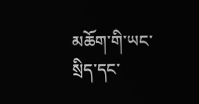མཆོག་གི་ཡང་སྲིད་དང་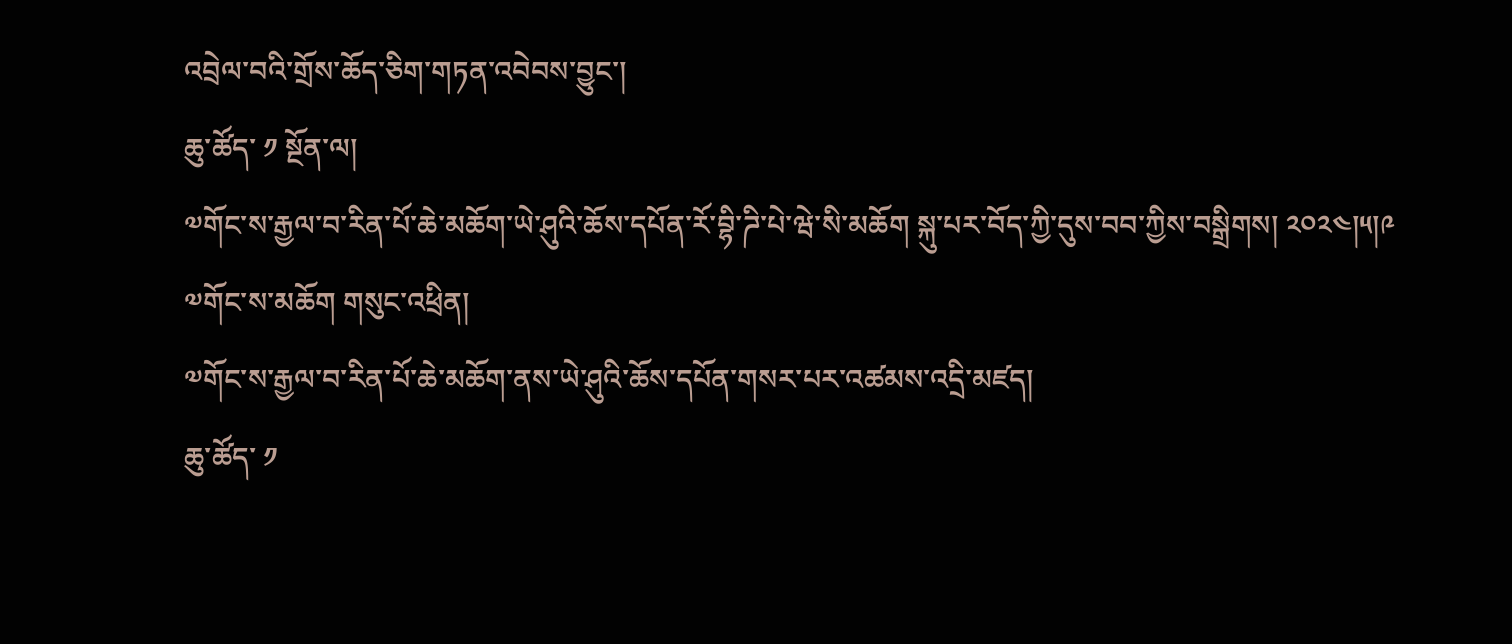འབྲེལ་བའི་གྲོས་ཆོད་ཅིག་གཏན་འབེབས་བྱུང་།
ཆུ་ཚོད་ ༡ སྔོན་ལ།
༧གོང་ས་རྒྱལ་བ་རིན་པོ་ཆེ་མཆོག་ཡེ་ཤུའི་ཆོས་དཔོན་རོ་བྷི་ཌི་པེ་ཝེ་སི་མཆོག སྐུ་པར་བོད་ཀྱི་དུས་བབ་ཀྱིས་བསྒྲིགས། ༢༠༢༤།༥།༩
༧གོང་ས་མཆོག གསུང་འཕྲིན།
༧གོང་ས་རྒྱལ་བ་རིན་པོ་ཆེ་མཆོག་ནས་ཡེ་ཤུའི་ཆོས་དཔོན་གསར་པར་འཚམས་འདྲི་མཛད།
ཆུ་ཚོད་ ༡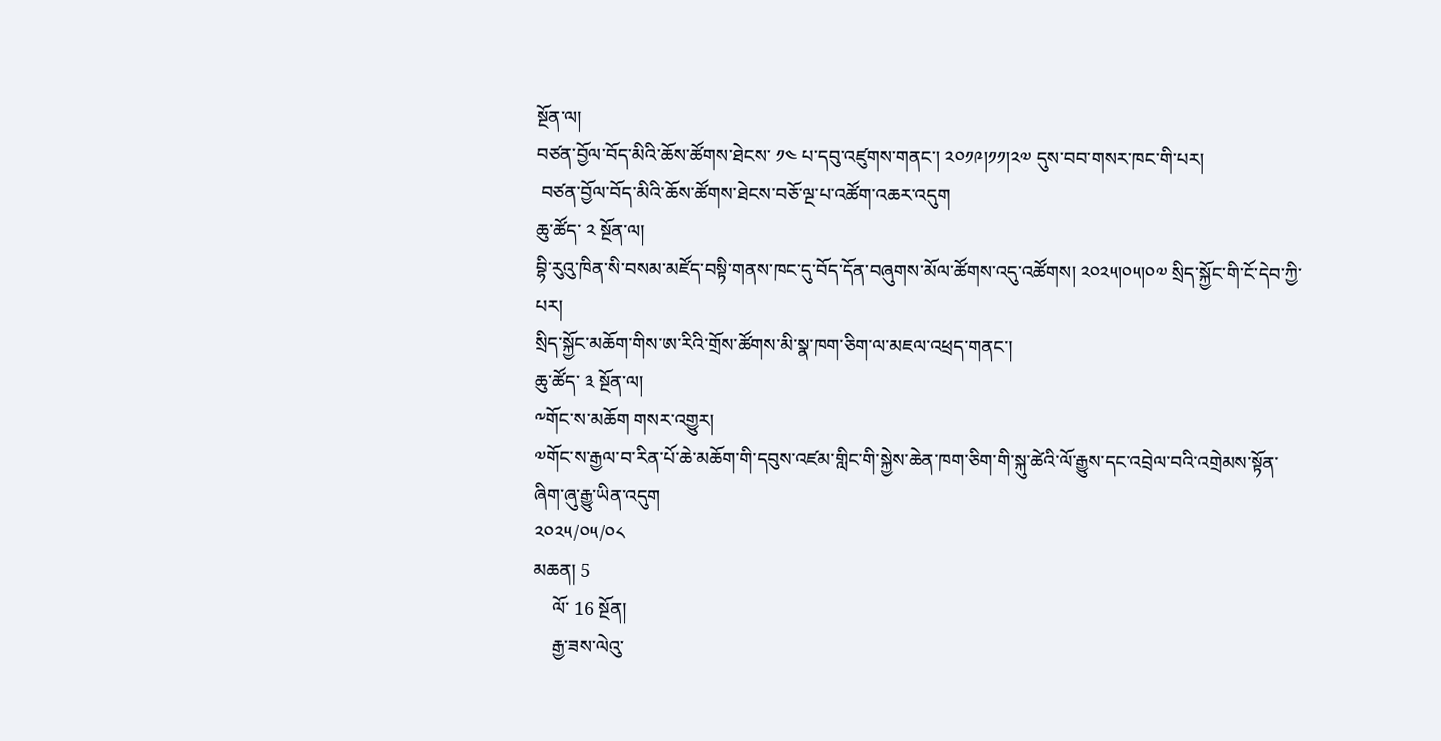སྔོན་ལ།
བཙན་བྱོལ་བོད་མིའི་ཆོས་ཚོགས་ཐེངས་ ༡༤ པ་དབུ་འཛུགས་གནང་། ༢༠༡༩།༡༡།༢༧ དུས་བབ་གསར་ཁང་གི་པར།
 བཙན་བྱོལ་བོད་མིའི་ཆོས་ཚོགས་ཐེངས་བཅོ་ལྔ་པ་འཚོག་འཆར་འདུག
ཆུ་ཚོད་ ༢ སྔོན་ལ།
བྷི་རུའུ་ཁིན་སི་བསམ་མཛོད་བསྟི་གནས་ཁང་དུ་བོད་དོན་བཞུགས་མོལ་ཚོགས་འདུ་འཚོགས། ༢༠༢༥།༠༥།༠༧ སྲིད་སྐྱོང་གི་ངོ་དེབ་ཀྱི་པར།
སྲིད་སྐྱོང་མཆོག་གིས་ཨ་རིའི་གྲོས་ཚོགས་མི་སྣ་ཁག་ཅིག་ལ་མཇལ་འཕྲད་གནང་།
ཆུ་ཚོད་ ༣ སྔོན་ལ།
༸གོང་ས་མཆོག གསར་འགྱུར།
༧གོང་ས་རྒྱལ་བ་རིན་པོ་ཆེ་མཆོག་གི་དབུས་འཛམ་གླིང་གི་སྐྱེས་ཆེན་ཁག་ཅིག་གི་སྐུ་ཚེའི་ལོ་རྒྱུས་དང་འབྲེལ་བའི་འགྲེམས་སྟོན་ཞིག་ཞུ་རྒྱུ་ཡིན་འདུག
༢༠༢༥/༠༥/༠༨
མཆན། 5
    ལོ་ 16 སྔོན།
    རྒྱ་ཟས་ལེའུ་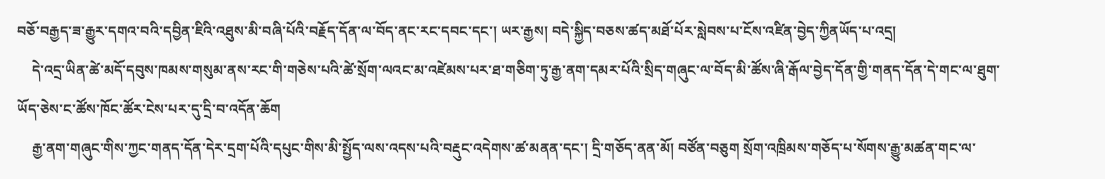བཅོ་བརྒྱད་ཟ་རྒྱུར་དགའ་བའི་དབྱིན་ཇིའི་འཐུས་མི་བཞི་པོའི་བརྗོད་དོན་ལ་བོད་ནང་རང་དབང་དང་། ཡར་རྒྱས། བདེ་སྐྱིད་བཅས་ཚད་མཐོ་པོར་སླེབས་པ་ངོས་འཛིན་བྱེད་ཀྱིནཡོད་པ་འདྲ།
    དེ་འདྲ་ཡིན་ཚེ་མདོ་དབུས་ཁམས་གསུམ་ནས་རང་གི་གཅེས་པའི་ཚེ་སྲོག་ལའང་མ་འཛེམས་པར་ཐ་གཅིག་ཏུ་རྒྱ་ནག་དམར་པོའི་སྲིད་གཞུང་ལ་བོད་མི་ཚོས་ཞི་རྒོལ་བྱེད་དོན་གྱི་གནད་དོན་དེ་གང་ལ་ཐུག་ཡོད་ཅེས་ང་ཚོས་ཁོང་ཚོར་ངེས་པར་དུ་དྲི་བ་འདོན་ཆོག
    རྒྱ་ནག་གཞུང་གིས་ཀྱང་གནད་དོན་དེར་དྲག་པོའི་དཔུང་གིས་མི་སྤྱོད་ལས་འདས་པའི་བརྡུང་འདེགས་ཚ་མནན་དང་། དྲི་གཅོད་ནན་མོ། བཙོན་བཅུག སྲོག་འཁྲིམས་གཅོད་པ་སོགས་རྒྱུ་མཚན་གང་ལ་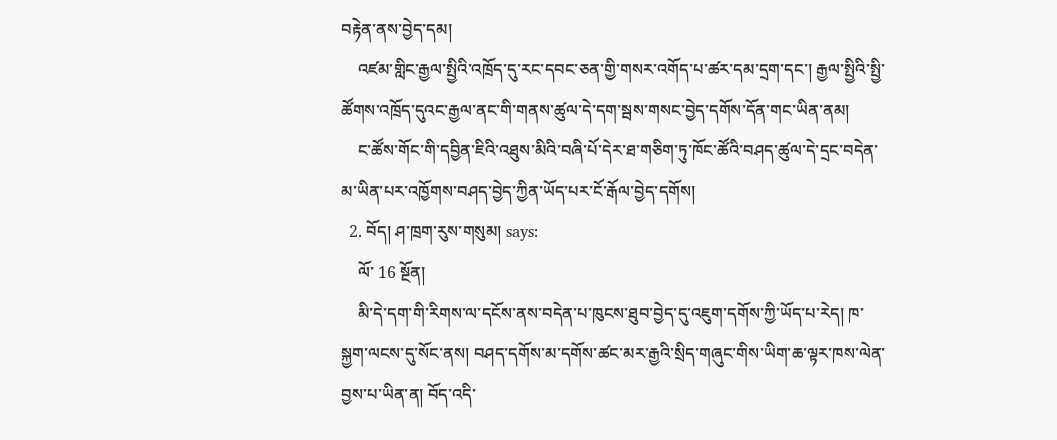བརྟེན་ནས་བྱེད་དམ།
    འཛམ་གླིང་རྒྱལ་སྤྱིའི་འཁྲོད་དུ་རང་དབང་ཅན་གྱི་གསར་འགོད་པ་ཚར་དམ་དྲག་དང་། རྒྱལ་སྤྱིའི་སྤྱི་ཚོགས་འཁྲོད་དུའང་རྒྱལ་ནང་གི་གནས་ཚུལ་དེ་དག་སྦས་གསང་བྱེད་དགོས་དོན་གང་ཡིན་ནམ།
    ང་ཚོས་གོང་གི་དབྱིན་ཇིའི་འཐུས་མིའི་བཞི་པོ་དེར་ཐ་གཅིག་ཏུ་ཁོང་ཚོའི་བཤད་ཚུལ་དེ་དྲང་བདེན་མ་ཡིན་པར་འཁྱོགས་བཤད་བྱེད་ཀྱིན་ཡོད་པར་ངོ་རྒོལ་བྱེད་དགོས།
  2. བོད། ཤ་ཁྲག་རུས་གསུམ། says:
    ལོ་ 16 སྔོན།
    མི་དེ་དག་གི་རིགས་ལ་དངོས་ནས་བདེན་པ་ཁུངས་ཐུབ་བྱེད་དུ་འཇུག་དགོས་ཀྱི་ཡོད་པ་རེད། ཁ་སྐྱག་ལངས་དུ་སོང་ནས། བཤད་དགོས་མ་དགོས་ཚང་མར་རྒྱའི་སྲིད་གཞུང་གིས་ཡིག་ཆ་ལྟར་ཁས་ལེན་བྱས་པ་ཡིན་ན། བོད་འདི་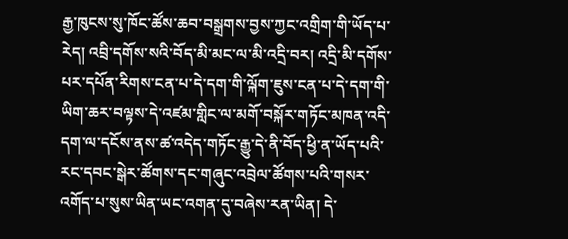རྒྱ་ཁུངས་སུ་ཁོང་ཚོས་ཆབ་བསྒྲགས་བྱས་ཀྱང་འགྲིག་གི་ཡོད་པ་རེད། འབྲི་དགོས་སའི་བོད་མི་མང་ལ་མི་འདྲི་བར། འདྲི་མི་དགོས་པར་དཔོན་རིགས་ངན་པ་དེ་དག་གི་ལྐོག་ཇུས་ངན་པ་དེ་དག་གི་ཡིག་ཆར་བལྟས་དེ་འཛམ་གླིང་ལ་མགོ་བསྐོར་གཏོང་མཁན་འདི་དག་ལ་དངོས་ནས་ཚ་འདེད་གཏོང་རྒྱུ་དེ་ནི་བོད་ཕྱི་ན་ཡོད་པའི་རང་དབང་སྒེར་ཚོགས་དང་གཞུང་འབྲེལ་ཚོགས་པའི་གསར་འགོད་པ་སུས་ཡིན་ཡང་འགན་དུ་བཞེས་རན་ཡིན། དེ་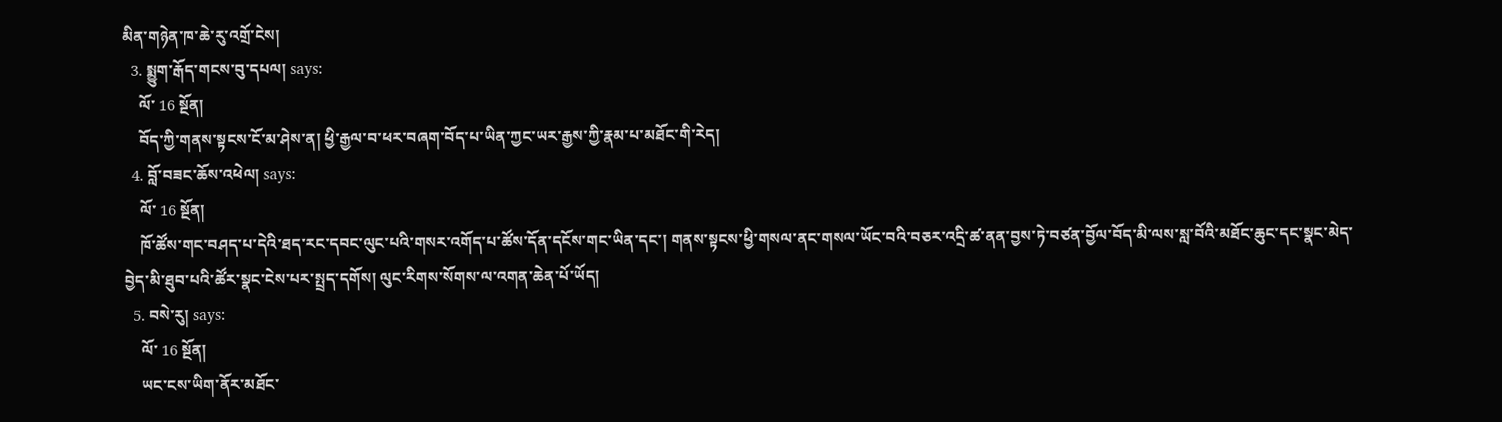མིན་གཉེན་ཁ་ཆེ་རུ་འགྲོ་ངེས།
  3. སྨྱུག་རྒོད་གངས་བུ་དཔལ། says:
    ལོ་ 16 སྔོན།
    བོད་ཀྱི་གནས་སྟངས་ངོ་མ་ཤེས་ན། ཕྱི་རྒྱལ་བ་ཕར་བཞག་བོད་པ་ཡིན་ཀྱང་ཡར་རྒྱས་ཀྱི་རྣམ་པ་མཐོང་གི་རེད།
  4. བློ་བཟང་ཆོས་འཕེལ། says:
    ལོ་ 16 སྔོན།
    ཁོ་ཚོས་གང་བཤད་པ་དེའི་ཐད་རང་དབང་ལུང་པའི་གསར་འགོད་པ་ཚོས་དོན་དངོས་གང་ཡིན་དང་། གནས་སྟངས་ཕྱི་གསལ་ནང་གསལ་ཡོང་བའི་བཅར་འདྲི་ཚ་ནན་བྱས་ཏེ་བཙན་བྱོལ་བོད་མི་ལས་སླ་བོའི་མཐོང་ཆུང་དང་སྣང་མེད་བྱེད་མི་ཐུབ་པའི་ཚོར་སྣང་ངེས་པར་སྤྲད་དགོས། ལུང་རིགས་སོགས་ལ་འགན་ཆེན་པོ་ཡོད།
  5. བསེ་རུ། says:
    ལོ་ 16 སྔོན།
    ཡང་ངས་ཡིག་ནོར་མཐོང་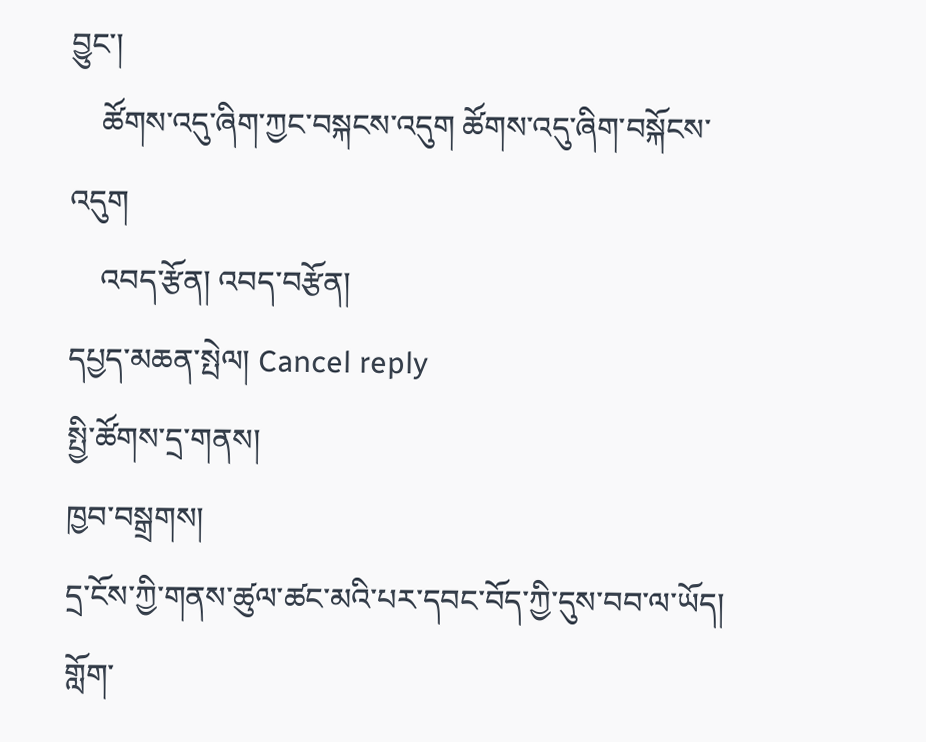བྱུང་།
    ཚོགས་འདུ་ཞིག་ཀྱང་བསྐངས་འདུག ཚོགས་འདུ་ཞིག་བསྐོངས་འདུག
    འབད་རྩོན། འབད་བརྩོན།
དཔྱད་མཆན་སྤེལ། Cancel reply
སྤྱི་ཚོགས་དྲ་གནས།
ཁྱབ་བསྒྲགས།
དྲ་ངོས་ཀྱི་གནས་ཚུལ་ཚང་མའི་པར་དབང་བོད་ཀྱི་དུས་བབ་ལ་ཡོད།
གློག་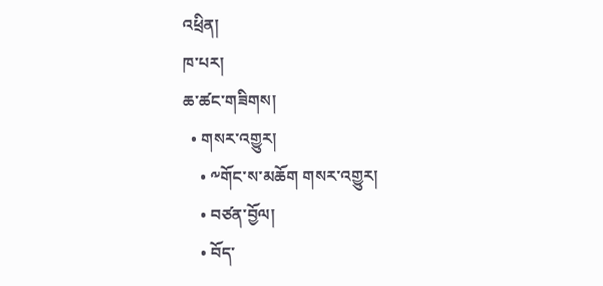འཕྲིན།
ཁ་པར།
ཆ་ཚང་གཟིགས།
  • གསར་འགྱུར།
    • ༸གོང་ས་མཆོག གསར་འགྱུར།
    • བཙན་བྱོལ།
    • བོད་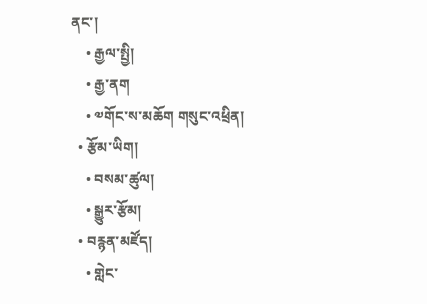ནང་།
    • རྒྱལ་སྤྱི།
    • རྒྱ་ནག
    • ༧གོང་ས་མཆོག གསུང་འཕྲིན།
  • རྩོམ་ཡིག།
    • བསམ་ཚུལ།
    • སྒྱུར་རྩོམ།
  • བརྙན་མཛོད།
    • གླེང་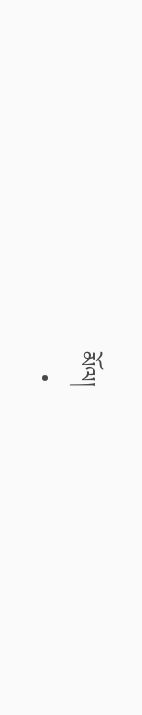མོལ།
    •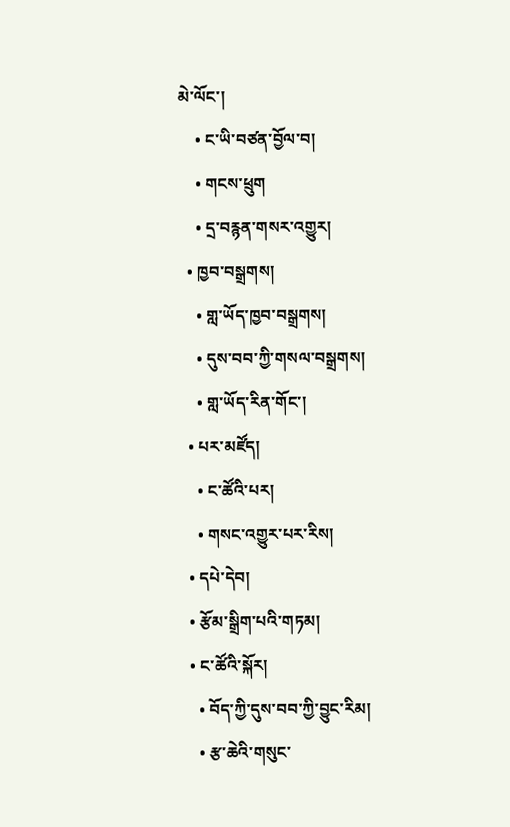མེ་ལོང་།
    • ང་ཡི་བཙན་བྱོལ་བ།
    • གངས་ཕྲུག
    • དྲ་བརྙན་གསར་འགྱུར།
  • ཁྱབ་བསྒྲགས།
    • གླ་ཡོད་ཁྱབ་བསྒྲགས།
    • དུས་བབ་ཀྱི་གསལ་བསྒྲགས།
    • གླ་ཡོད་རིན་གོང་།
  • པར་མཛོད།
    • ང་ཚོའི་པར།
    • གསང་འགྱུར་པར་རིས།
  • དཔེ་དེབ།
  • རྩོམ་སྒྲིག་པའི་གཏམ།
  • ང་ཚོའི་སྐོར།
    • བོད་ཀྱི་དུས་བབ་ཀྱི་བྱུང་རིམ།
    • རྩ་ཆེའི་གསུང་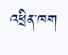འཕྲིན་ཁག